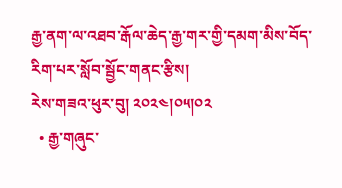རྒྱ་ནག་ལ་འཐབ་རྒོལ་ཆེད་རྒྱ་གར་གྱི་དམག་མིས་བོད་རིག་པར་སློབ་སྦྱོང་གནང་རྩིས།
རེས་གཟའ་ཕུར་བུ། ༢༠༢༤།༠༥།༠༢
  • རྒྱ་གཞུང་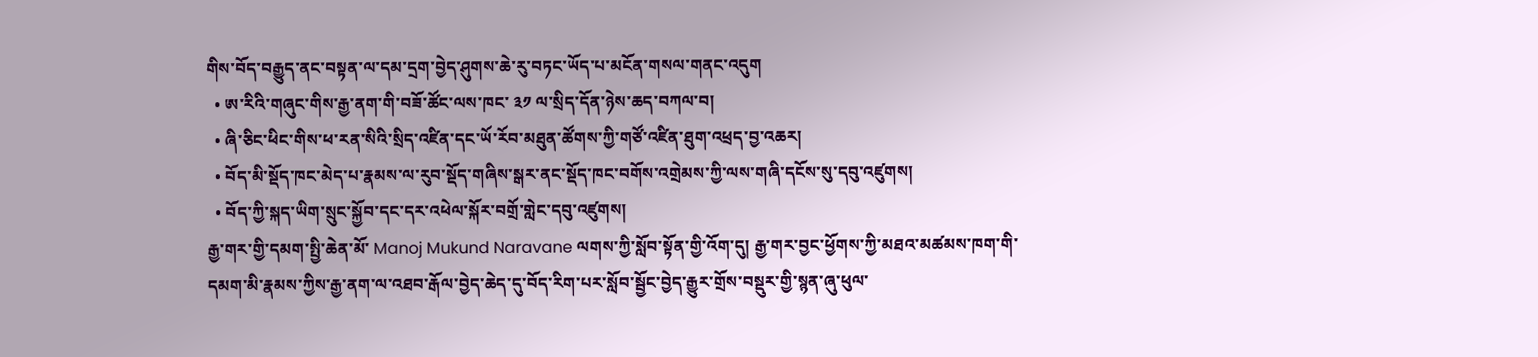གིས་བོད་བརྒྱུད་ནང་བསྟན་ལ་དམ་དྲག་བྱེད་ཤུགས་ཆེ་རུ་བཏང་ཡོད་པ་མངོན་གསལ་གནང་འདུག
  • ཨ་རིའི་གཞུང་གིས་རྒྱ་ནག་གི་བཟོ་ཚོང་ལས་ཁང་ ༣༡ ལ་སྲིད་དོན་ཉེས་ཆད་བཀལ་བ།
  • ཞི་ཅིང་ཕིང་གིས་ཕ་རན་སིའི་སྲིད་འཛིན་དང་ཡོ་རོབ་མཐུན་ཚོགས་ཀྱི་གཙོ་འཛིན་ཐུག་འཕྲད་བྱ་འཆར།
  • བོད་མི་སྡོད་ཁང་མེད་པ་རྣམས་ལ་རུབ་སྡོད་གཞིས་སྒར་ནང་སྡོད་ཁང་བགོས་འགྲེམས་ཀྱི་ལས་གཞི་དངོས་སུ་དབུ་འཛུགས།
  • བོད་ཀྱི་སྐད་ཡིག་སྲུང་སྐྱོབ་དང་དར་འཕེལ་སྐོར་བགྲོ་གླེང་དབུ་འཛུགས།
རྒྱ་གར་གྱི་དམག་སྤྱི་ཆེན་མོ་ Manoj Mukund Naravane ལགས་ཀྱི་སློབ་སྟོན་གྱི་འོག་དུ། རྒྱ་གར་བྱང་ཕྱོགས་ཀྱི་མཐའ་མཚམས་ཁག་གི་དམག་མི་རྣམས་ཀྱིས་རྒྱ་ནག་ལ་འཐབ་རྒོལ་བྱེད་ཆེད་དུ་བོད་རིག་པར་སློབ་སྦྱོང་བྱེད་རྒྱུར་གྲོས་བསྡུར་གྱི་སྙན་ཞུ་ཕུལ་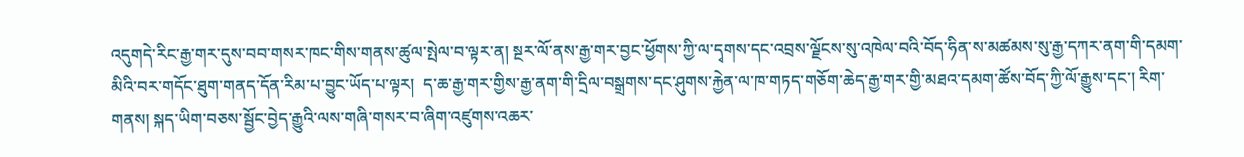འདུགདེ་རིང་རྒྱ་གར་དུས་བབ་གསར་ཁང་གིས་གནས་ཚུལ་སྤེལ་བ་ལྟར་ན། སྔར་ལོ་ནས་རྒྱ་གར་བྱང་ཕྱོགས་ཀྱི་ལ་དྭགས་དང་འབྲས་ལྗོངས་སུ་འཁེལ་བའི་བོད་ཧིན་ས་མཚམས་སུ་རྒྱ་དཀར་ནག་གི་དམག་མིའི་བར་གདོང་ཐུག་གནད་དོན་རིམ་པ་བྱུང་ཡོད་པ་ལྟར།  ད་ཆ་རྒྱ་གར་གྱིས་རྒྱ་ནག་གི་དྲིལ་བསྒྲགས་དང་ཤུགས་རྐྱེན་ལ་ཁ་གཏད་གཅོག་ཆེད་རྒྱ་གར་གྱི་མཐའ་དམག་ཚོས་བོད་ཀྱི་ལོ་རྒྱུས་དང་། རིག་གནས། སྐད་ཡིག་བཅས་སྦྱོང་བྱེད་རྒྱུའི་ལས་གཞི་གསར་བ་ཞིག་འཛུགས་འཆར་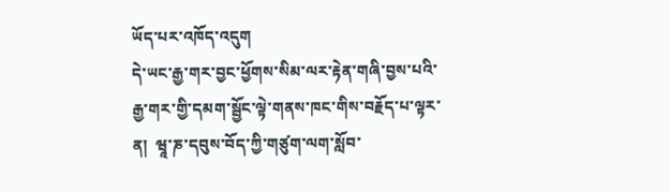ཡོད་པར་འཁོད་འདུག
དེ་ཡང་རྒྱ་གར་བྱང་ཕྱོགས་སིམ་ལར་རྟེན་གཞི་བྱས་པའི་རྒྱ་གར་གྱི་དམག་སྦྱོང་ལྟེ་གནས་ཁང་གིས་བརྗོད་པ་ལྟར་ན།  ཝཱ་ཎ་དབུས་བོད་ཀྱི་གཙུག་ལག་སློབ་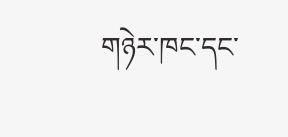གཉེར་ཁང་དང་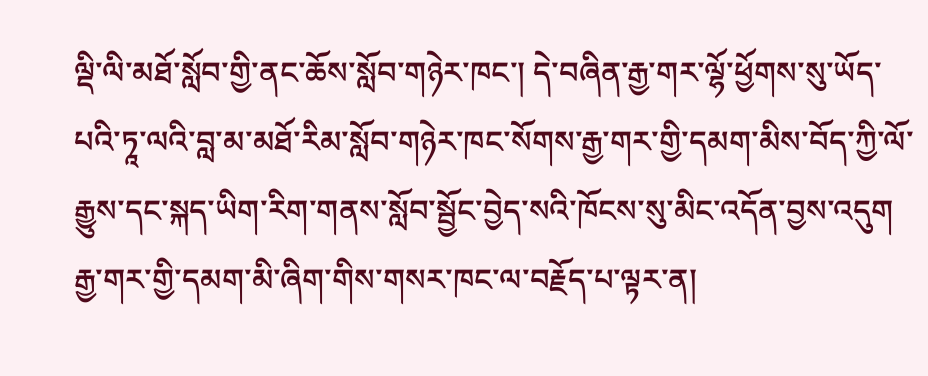ལྡི་ལི་མཐོ་སློབ་གྱི་ནང་ཆོས་སློབ་གཉེར་ཁང་། དེ་བཞིན་རྒྱ་གར་ལྷོ་ཕྱོགས་སུ་ཡོད་པའི་ཏཱ་ལའི་བླ་མ་མཐོ་རིམ་སློབ་གཉེར་ཁང་སོགས་རྒྱ་གར་གྱི་དམག་མིས་བོད་ཀྱི་ལོ་རྒྱུས་དང་སྐད་ཡིག་རིག་གནས་སློབ་སྦྱོང་བྱེད་སའི་ཁོངས་སུ་མིང་འདོན་བྱས་འདུག
རྒྱ་གར་གྱི་དམག་མི་ཞིག་གིས་གསར་ཁང་ལ་བརྗོད་པ་ལྟར་ན།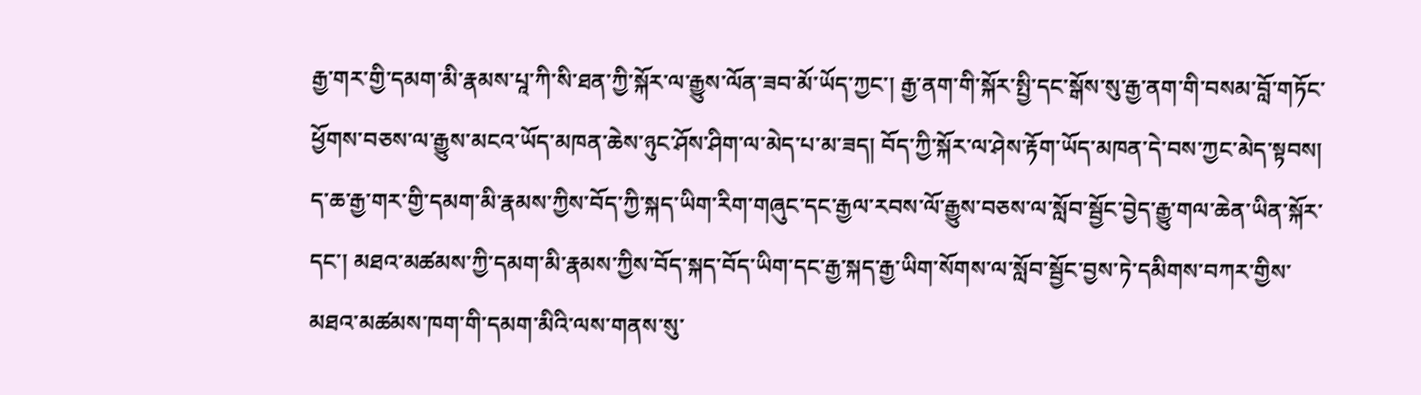རྒྱ་གར་གྱི་དམག་མི་རྣམས་པཱ་ཀི་སི་ཐན་ཀྱི་སྐོར་ལ་རྒྱུས་ལོན་ཟབ་མོ་ཡོད་ཀྱང་། རྒྱ་ནག་གི་སྐོར་སྤྱི་དང་སྒོས་སུ་རྒྱ་ནག་གི་བསམ་བློ་གཏོང་ཕྱོགས་བཅས་ལ་རྒྱུས་མངའ་ཡོད་མཁན་ཆེས་ཉུང་ཤོས་ཤིག་ལ་མེད་པ་མ་ཟད། བོད་ཀྱི་སྐོར་ལ་ཤེས་རྟོག་ཡོད་མཁན་དེ་བས་ཀྱང་མེད་སྟབས། ད་ཆ་རྒྱ་གར་གྱི་དམག་མི་རྣམས་ཀྱིས་བོད་ཀྱི་སྐད་ཡིག་རིག་གཞུང་དང་རྒྱལ་རབས་ལོ་རྒྱུས་བཅས་ལ་སློབ་སྦྱོང་བྱེད་རྒྱུ་གལ་ཆེན་ཡིན་སྐོར་དང་། མཐའ་མཚམས་ཀྱི་དམག་མི་རྣམས་ཀྱིས་བོད་སྐད་བོད་ཡིག་དང་རྒྱ་སྐད་རྒྱ་ཡིག་སོགས་ལ་སློབ་སྦྱོང་བྱས་ཏེ་དམིགས་བཀར་གྱིས་མཐའ་མཚམས་ཁག་གི་དམག་མིའི་ལས་གནས་སུ་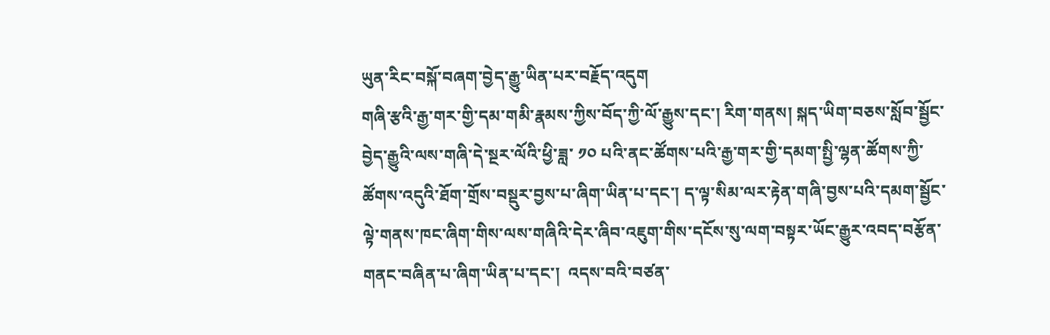ཡུན་རིང་བསྐོ་བཞག་བྱེད་རྒྱུ་ཡིན་པར་བརྗོད་འདུག
གཞི་རྩའི་རྒྱ་གར་གྱི་དམ་གམི་རྣམས་ཀྱིས་བོད་ཀྱི་ལོ་རྒྱུས་དང་། རིག་གནས། སྐད་ཡིག་བཅས་སློབ་སྦྱོང་བྱེད་རྒྱུའི་ལས་གཞི་དེ་སྔར་ལོའི་ཕྱི་ཟླ་ ༡༠ པའི་ནང་ཚོགས་པའི་རྒྱ་གར་གྱི་དམག་སྤྱི་ལྷན་ཚོགས་ཀྱི་ཚོགས་འདུའི་ཐོག་གྲོས་བསྡུར་བྱས་པ་ཞིག་ཡིན་པ་དང་། ད་ལྟ་སིམ་ལར་རྟེན་གཞི་བྱས་པའི་དམག་སྦྱོང་ལྟེ་གནས་ཁང་ཞིག་གིས་ལས་གཞིའི་དེར་ཞིབ་འཇུག་གིས་དངོས་སུ་ལག་བསྟར་ཡོང་རྒྱུར་འབད་བརྩོན་གནང་བཞིན་པ་ཞིག་ཡིན་པ་དང་།  འདས་བའི་བཙན་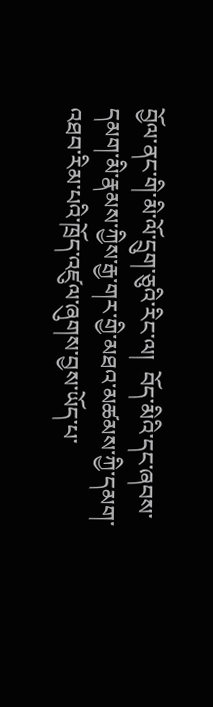བྱོལ་ནང་གི་མི་ལོ་དྲུག་ཅུའི་རིང་ལ།  བོད་མིའི་དང་ཞབས་དམག་མི་རྣམས་ཀྱིས་རྒྱ་གར་གྱི་མཐའ་མཚམས་ཀྱི་དམག་འཐབ་རིམ་པའི་ཁྲོད་འཛུལ་ཞུགས་བྱས་ཡོད་པ་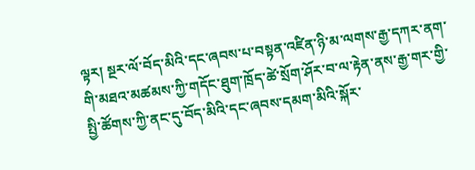ལྟར། སྔར་ལོ་བོད་མིའི་དང་ཞབས་པ་བསྟན་འཛིན་ཉི་མ་ལགས་རྒྱ་དཀར་ནག་གི་མཐའ་མཚམས་ཀྱི་གདོང་ཐུག་ཁྲོད་ཚེ་སྲོག་ཤོར་བ་ལ་རྟེན་ནས་རྒྱ་གར་གྱི་སྤྱི་ཚོགས་ཀྱི་ནང་དུ་བོད་མིའི་དང་ཞབས་དམག་མིའི་སྐོར་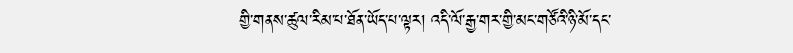གྱི་གནས་ཚུལ་རིམ་པ་ཐོན་ཡོད་པ་ལྟར། འདི་ལོ་རྒྱ་གར་གྱི་མང་གཙོའི་ཉི་མོ་དང་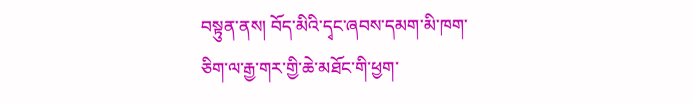བསྟུན་ནས། བོད་མིའི་དྭང་ཞབས་དམག་མི་ཁག་ཅིག་ལ་རྒྱ་གར་གྱི་ཆེ་མཐོང་གི་ཕྱག་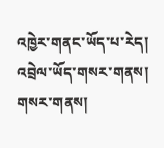འཁྱེར་གནང་ཡོད་པ་རེད།
འབྲེལ་ཡོད་གསར་གནས།
གསར་གནས།